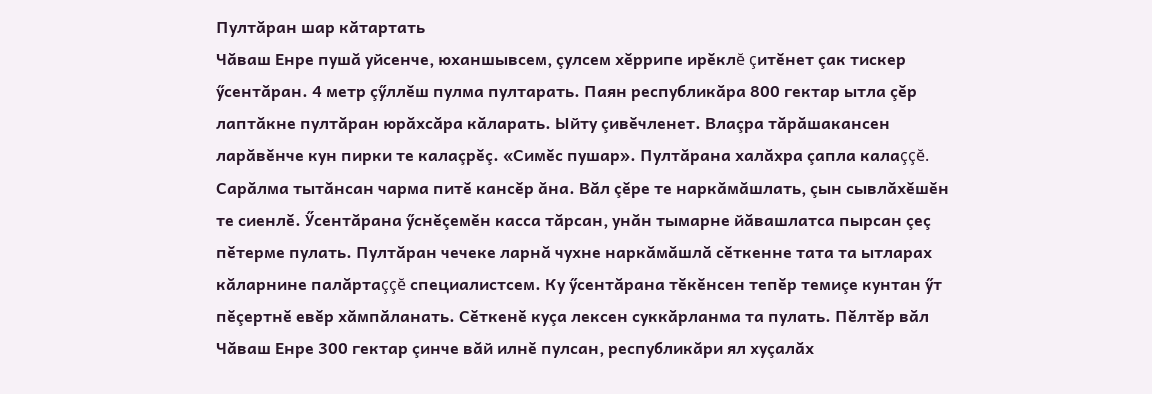Пултăран шар кăтартать
Чăваш Енре пушă уйсенче, юханшывсем, çулсем хĕррипе ирĕклĕ çитĕнет çак тискер ӳсентăран. 4 метр çӳллĕш пулма пултарать. Паян республикăра 800 гектар ытла çĕр лаптăкне пултăран юрăхсăра кăларать. Ыйту çивĕчленет. Влаçра тăрăшакансен ларăвĕнче кун пирки те калаçрĕç. «Симĕс пушар». Пултăрана халăхра çапла калаççĕ. Сарăлма тытăнсан чарма питĕ кансĕр ăна. Вăл çĕре те наркăмăшлать, çын сывлăхĕшĕн те сиенлĕ. Ӳсентăрана ӳснĕçемĕн касса тăрсан, унăн тымарне йăвашлатса пырсан çеç пĕтерме пулать. Пултăран чечеке ларнă чухне наркăмăшлă сĕткенне тата та ытларах кăларнине палăртаççĕ специалистсем. Ку ӳсентăрана тĕкĕнсен тепĕр темиçе кунтан ӳт пĕçертнĕ евĕр хăмпăланать. Сĕткенĕ куçа лексен суккăрланма та пулать. Пĕлтĕр вăл Чăваш Енре 300 гектар çинче вăй илнĕ пулсан, республикăри ял хуçалăх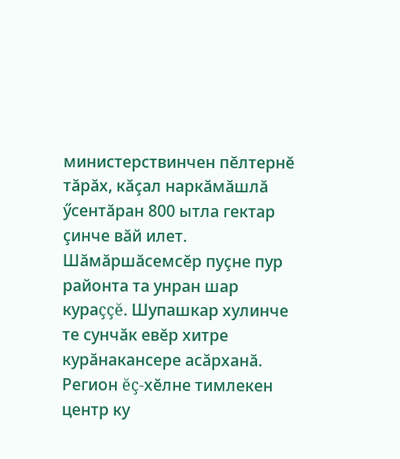министерствинчен пĕлтернĕ тăрăх, кăçал наркăмăшлă ӳсентăран 800 ытла гектар çинче вăй илет. Шăмăршăсемсĕр пуçне пур районта та унран шар кураççĕ. Шупашкар хулинче те сунчăк евĕр хитре курăнакансере асăрханă. Регион ĕç-хĕлне тимлекен центр ку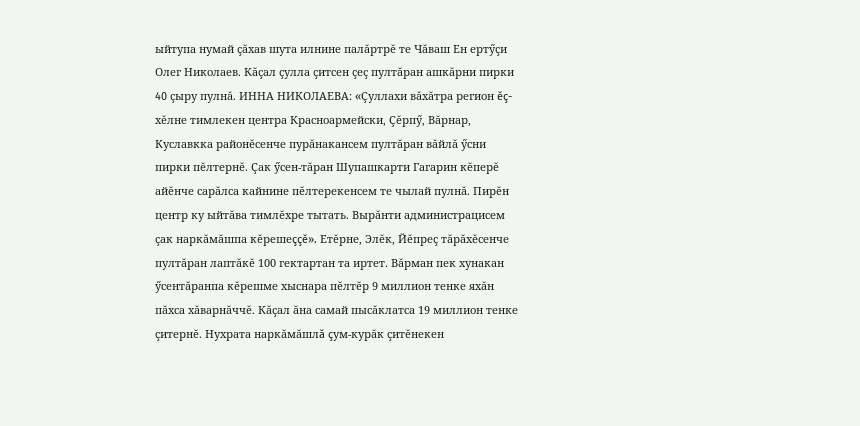ыйтупа нумай çăхав шута илнине палăртрĕ те Чăваш Ен ертӳçи Олег Николаев. Кăçал çулла çитсен çеç пултăран ашкăрни пирки 40 çыру пулнă. ИННА НИКОЛАЕВА: «Çуллахи вăхăтра регион ĕç-хĕлне тимлекен центра Красноармейски, Çĕрпӳ, Вăрнар, Куславкка районĕсенче пурăнакансем пултăран вăйлă ӳсни пирки пĕлтернĕ. Çак ӳсен-тăран Шупашкарти Гагарин кĕперĕ айĕнче сарăлса кайнине пĕлтерекенсем те чылай пулнă. Пирĕн центр ку ыйтăва тимлĕхре тытать. Вырăнти администрацисем çак наркăмăшпа кĕрешеççĕ». Етĕрне, Элĕк, Йĕпреç тăрăхĕсенче пултăран лаптăкĕ 100 гектартан та иртет. Вăрман пек хунакан ӳсентăранпа кĕрешме хыснара пĕлтĕр 9 миллион тенке яхăн пăхса хăварнăччĕ. Кăçал ăна самай пысăклатса 19 миллион тенке çитернĕ. Нухрата наркăмăшлă çум-курăк çитĕнекен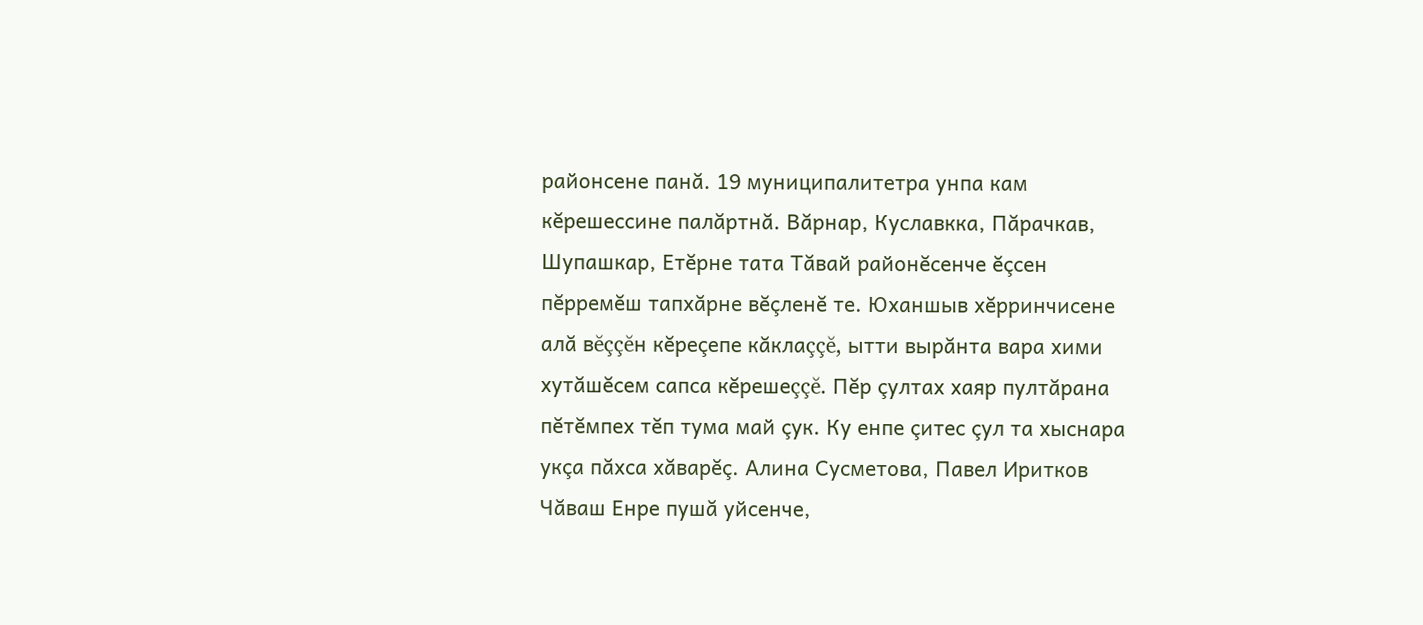районсене панă. 19 муниципалитетра унпа кам кĕрешессине палăртнă. Вăрнар, Куславкка, Пăрачкав, Шупашкар, Етĕрне тата Тăвай районĕсенче ĕçсен пĕрремĕш тапхăрне вĕçленĕ те. Юханшыв хĕрринчисене алă вĕççĕн кĕреçепе кăклаççĕ, ытти вырăнта вара хими хутăшĕсем сапса кĕрешеççĕ. Пĕр çултах хаяр пултăрана пĕтĕмпех тĕп тума май çук. Ку енпе çитес çул та хыснара укçа пăхса хăварĕç. Алина Сусметова, Павел Иритков
Чăваш Енре пушă уйсенче,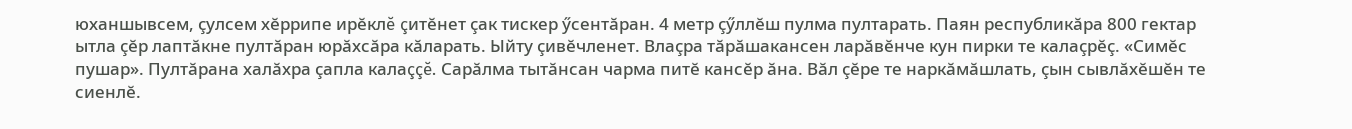юханшывсем, çулсем хĕррипе ирĕклĕ çитĕнет çак тискер ӳсентăран. 4 метр çӳллĕш пулма пултарать. Паян республикăра 800 гектар ытла çĕр лаптăкне пултăран юрăхсăра кăларать. Ыйту çивĕчленет. Влаçра тăрăшакансен ларăвĕнче кун пирки те калаçрĕç. «Симĕс пушар». Пултăрана халăхра çапла калаççĕ. Сарăлма тытăнсан чарма питĕ кансĕр ăна. Вăл çĕре те наркăмăшлать, çын сывлăхĕшĕн те сиенлĕ.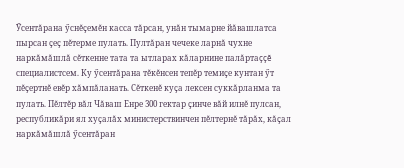Ӳсентăрана ӳснĕçемĕн касса тăрсан, унăн тымарне йăвашлатса пырсан çеç пĕтерме пулать. Пултăран чечеке ларнă чухне наркăмăшлă сĕткенне тата та ытларах кăларнине палăртаççĕ специалистсем. Ку ӳсентăрана тĕкĕнсен тепĕр темиçе кунтан ӳт пĕçертнĕ евĕр хăмпăланать. Сĕткенĕ куçа лексен суккăрланма та пулать. Пĕлтĕр вăл Чăваш Енре 300 гектар çинче вăй илнĕ пулсан, республикăри ял хуçалăх министерствинчен пĕлтернĕ тăрăх, кăçал наркăмăшлă ӳсентăран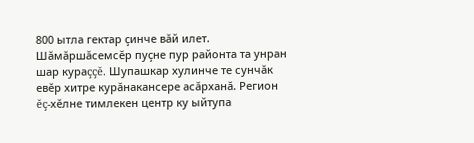800 ытла гектар çинче вăй илет. Шăмăршăсемсĕр пуçне пур районта та унран шар кураççĕ. Шупашкар хулинче те сунчăк евĕр хитре курăнакансере асăрханă. Регион ĕç-хĕлне тимлекен центр ку ыйтупа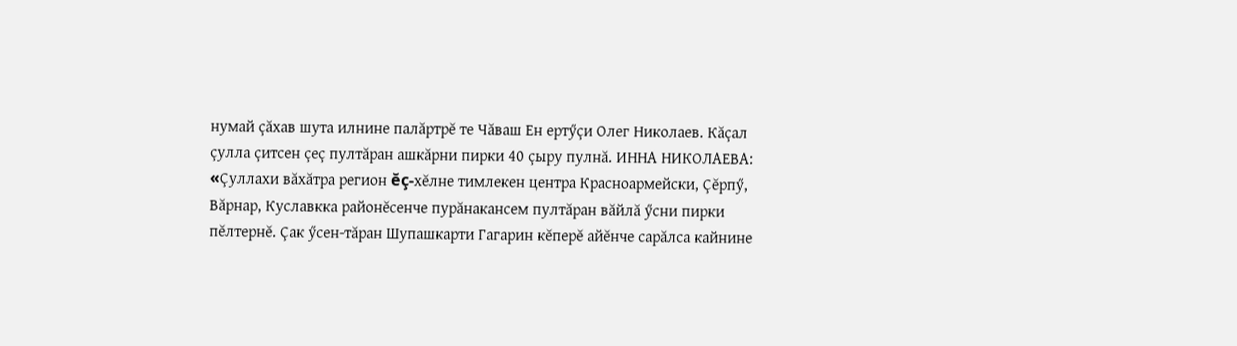нумай çăхав шута илнине палăртрĕ те Чăваш Ен ертӳçи Олег Николаев. Кăçал çулла çитсен çеç пултăран ашкăрни пирки 40 çыру пулнă. ИННА НИКОЛАЕВА: «Çуллахи вăхăтра регион ĕç-хĕлне тимлекен центра Красноармейски, Çĕрпӳ, Вăрнар, Куславкка районĕсенче пурăнакансем пултăран вăйлă ӳсни пирки пĕлтернĕ. Çак ӳсен-тăран Шупашкарти Гагарин кĕперĕ айĕнче сарăлса кайнине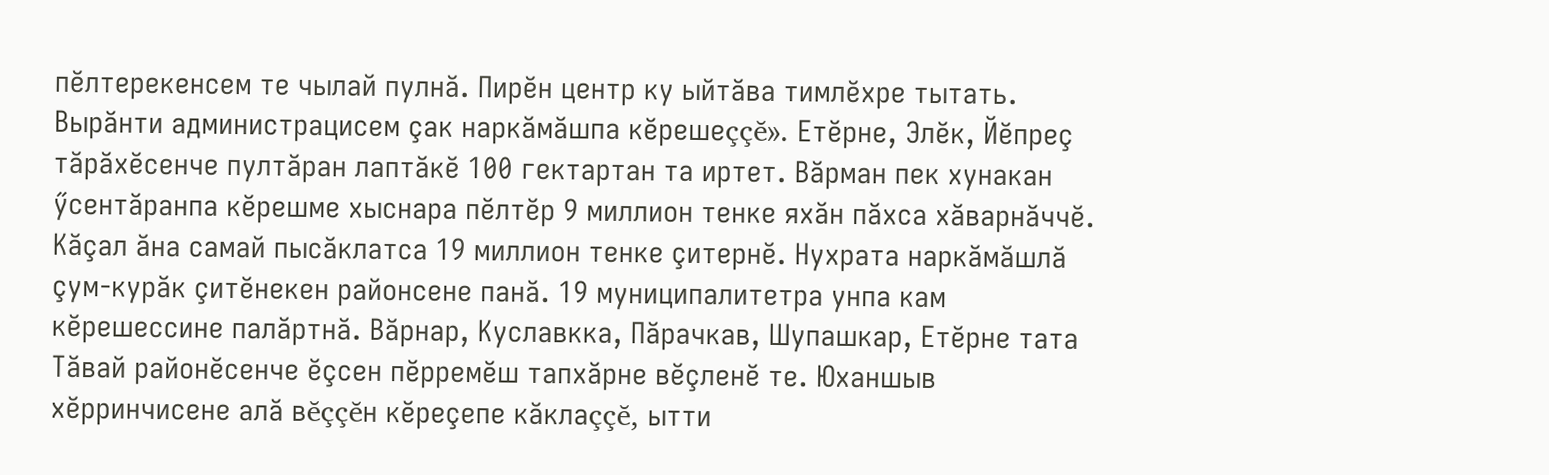пĕлтерекенсем те чылай пулнă. Пирĕн центр ку ыйтăва тимлĕхре тытать. Вырăнти администрацисем çак наркăмăшпа кĕрешеççĕ». Етĕрне, Элĕк, Йĕпреç тăрăхĕсенче пултăран лаптăкĕ 100 гектартан та иртет. Вăрман пек хунакан ӳсентăранпа кĕрешме хыснара пĕлтĕр 9 миллион тенке яхăн пăхса хăварнăччĕ. Кăçал ăна самай пысăклатса 19 миллион тенке çитернĕ. Нухрата наркăмăшлă çум-курăк çитĕнекен районсене панă. 19 муниципалитетра унпа кам кĕрешессине палăртнă. Вăрнар, Куславкка, Пăрачкав, Шупашкар, Етĕрне тата Тăвай районĕсенче ĕçсен пĕрремĕш тапхăрне вĕçленĕ те. Юханшыв хĕрринчисене алă вĕççĕн кĕреçепе кăклаççĕ, ытти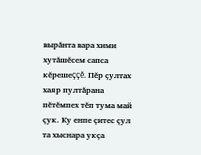вырăнта вара хими хутăшĕсем сапса кĕрешеççĕ. Пĕр çултах хаяр пултăрана пĕтĕмпех тĕп тума май çук. Ку енпе çитес çул та хыснара укçа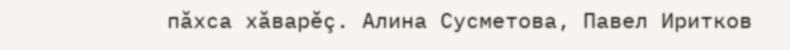пăхса хăварĕç. Алина Сусметова, Павел Иритков